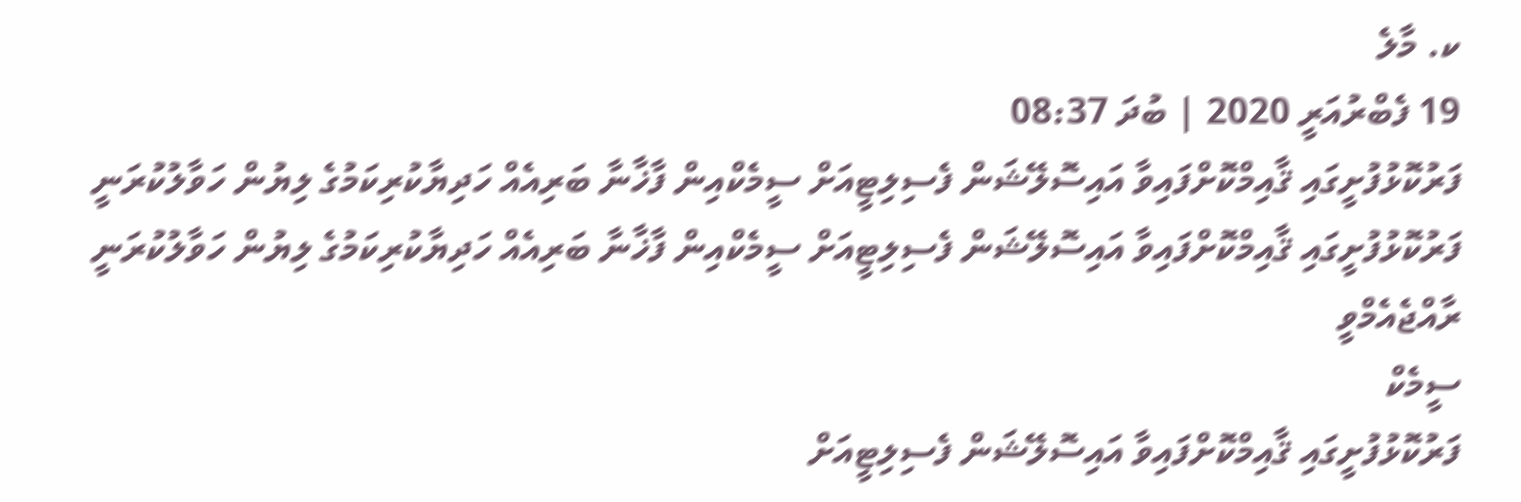ކ. މާލެ
19 ފެބްރުއަރީ 2020 | ބުދަ 08:37
ފަރުކޮޅުފުށީގައި ޤާއިމްކޮށްފައިވާ އައިސޮލޭޝަން ފެސިލިޓީއަށް ސީމެކްއިން ފާޚާނާ ބަރިއެއް ހަދިޔާކުރިކަމުގެ ލިޔުން ހަވާލުކުރަނީ
ފަރުކޮޅުފުށީގައި ޤާއިމްކޮށްފައިވާ އައިސޮލޭޝަން ފެސިލިޓީއަށް ސީމެކްއިން ފާޚާނާ ބަރިއެއް ހަދިޔާކުރިކަމުގެ ލިޔުން ހަވާލުކުރަނީ
ރާއްޖެއެމްވީ
ސީމެކް
ފަރުކޮޅުފުށީގައި ޤާއިމްކޮށްފައިވާ އައިސޮލޭޝަން ފެސިލިޓީއަށް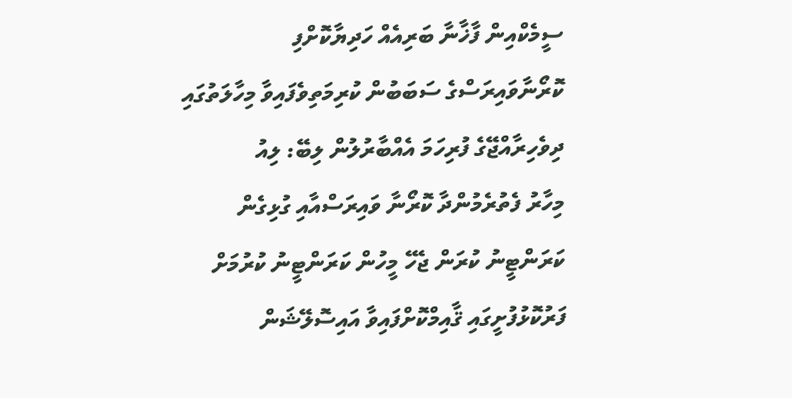ސީމެކްއިން ފާޚާނާ ބަރިއެއް ހަދިޔާކޮށްފި
ކޮރޯނާވައިރަސްގެ ސަބަބުން ކުރިމަތިވެފައިވާ މިހާލަތުގައި ދިވެހިރާއްޖޭގެ ފުރިހަމަ އެއްބާރުލުން ލިބޭ: ލިއު
މިހާރު ފެތުރެމުންދާ ކޮރޯނާ ވައިރަސްއާއި ގުޅިގެން ކަރަންޓީނު ކުރަން ޖެހޭ މީހުން ކަރަންޓީނު ކުރުމަށް ފަރުކޮޅުފުށީގައި ޤާއިމްކޮށްފައިވާ އައިސޮލޭޝަން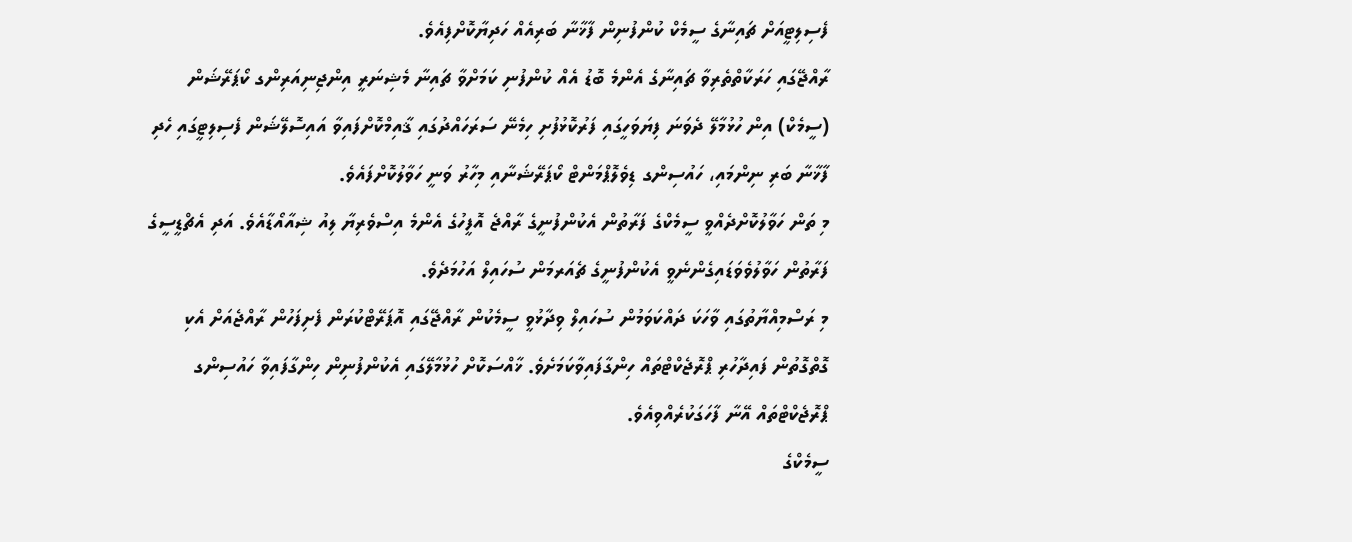ފެސިލިޓީއަށް ޗައިނާގެ ސީމެކް ކުންފުނިން ފާޚާނާ ބަރިއެއް ހަދިޔާކޮށްފިއެވެ.
ރާއްޖޭގައި ހަރަކާތްތެރިވާ ޗައިނާގެ އެންމެ ބޮޑު އެއް ކުންފުނި ކަމަށްވާ ޗައިނާ މެޝިނަރީ އިންޖިނިއަރިންގ ކޯޕަރޭޝަން (ސީމެކް) އިން ހުޅުމާލޭ ދެވަނަ ފިޔަވަހީގައި ފަރުކޮޅުފުށި ހިމެނޭ ސަރަހައްދުގައި ޤާއިމްކޮށްފައިވާ އައިސޮލޭޝަން ފެސިލިޓީގައި ހެދި ފާޚާނާ ބަރި ނިންމައި، ހައުސިންގ ޑިވެލޮޕްމަންޓް ކޯޕަރޭޝަނާއި މިހާރު ވަނީ ހަވާލުކޮށްފައެވެ.
މި ތަން ހަވާލުކޮށްދެއްވީ ސީމެކްގެ ފަރާތުން އެކުންފުނީގެ ރާއްޖެ އޮފީހުގެ އެންމެ އިސްވެރިޔާ ލިއު ޝިއާއޯޑާއެވެ. އަދި އެޗްޑީސީގެ ފަރާތުން ހަވާލުވެވަޑައިގެންނެވީ އެކުންފުނީގެ ޗެއަރމަން ސުހައިލް އަހުމަދެވެ.
މި ރަސްމިއްޔާތުގައި ވާހަކަ ދައްކަވަމުން ސުހައިލް ވިދާޅުވީ ސީމެކުން ރާއްޖޭގައި އޮޕަރޭޓްކުރަން ފެށިފަހުން ރާއްޖެއަށް އެކި ގޮތްގޮތުން ފައިދާހުރި ޕްރޮޖެކްޓްތައް ހިންގާފައިވާކަމަށެވެ. ޚާއްސަކޮށް ހުޅުމާލޭގައި އެކުންފުނިން ހިންގާފައިވާ ހައުސިންގ ޕްރޮޖެކްޓްތައް އޭނާ ފާހަގަކުރެއްވިއެވެ.
ސީމެކްގެ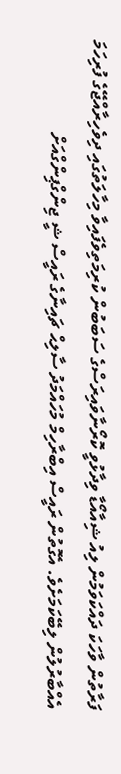ފަރާތުން ވާހަކަ ދައްކަވަމުން ލިއު ޝިއާއޯޑާ ވިދާޅުވީ ކޮރޯނާވައިރަސްގެ ސަބަބުން ކުރިމަތިވެފައިވާ މިހާލަތުގައި ދިވެހިރާއްޖޭގެ ފުރިހަމަ އެއްބާރުލުން ލިބޭކަމަށެވެ. އެގޮތުން ރައީސް އިބްރާހިމް މުހައްމަދު ސާލިޙް ޗައިނާގެ ރައީސް ޝީ ޖިންގްޕިންގްއަށް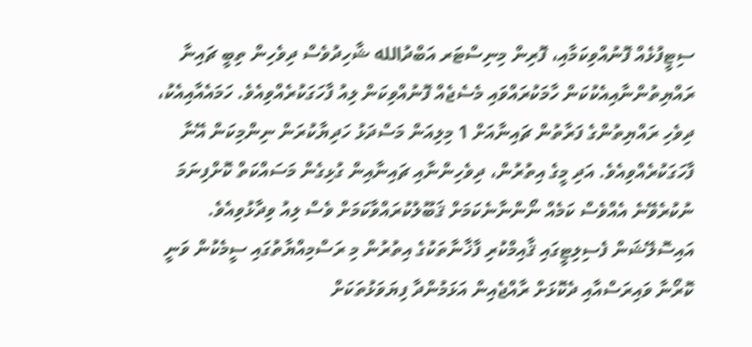ސިޓީފުޅެއް ފޮނުއްވިކަމާއި، ފޮރިން މިނިސްޓަރ އަބްދުالله ޝާހިދުވެސް ދިވެހިން ތިބީ ޗައިނާ ރައްޔިތުންނާއިއެކުކަން ހާމަކުރައްވައި މެސެޖެއް ފޮނުއްވިކަން ލިއު ފާހަގަކުރެއްވިއެވެ. ހަމައެއާއިއެކު، ދިވެހި ރައްޔިތުންގެ ފަރާތުން ޗައިނާއަށް 1 މިލިއަން މަސްދަޅު ހަދިޔާކުރަން ނިންމިކަން އޭނާ ފާހަގަކުރެއްވިއެވެ. އަދި މީގެ އިތުރުން، ދިވެހިންނާއި ޗައިނާއިން ގުޅިގެން މަސައްކަތް ކޮށްފިނަމަ ނުކުރެވޭނެ އެއްވެސް ކަމެއް ނޯންނާނެކަމަށް ޤަބޫލުކުރައްވާކަމަށް ވެސް ލިއު ވިދާޅުވިއެވެ.
އައިސޮލޭޝަން ފެސިލިޓީގައި ޤާއިމްކުރި ފާޚާނާތަކުގެ އިތުރުން މި ރަސްމިއްޔާތުގައި ސީމެކުން ވަނީ ކޮރޯނާ ވައިރަސްއާއި ދެކޮޅަށް ރާއްޖެއިން އަޅަމުންދާ ފިޔަވަޅުތަކަށް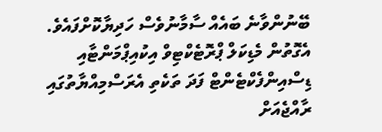ބޭނުންވާނެ ބައެއް ސާމާނުވެސް ހަދިޔާކޮށްފައެވެ. އެގޮތުން މެޑިކަލް ޕްރޮޓެކްޓިވް އިކުއިޕްމަންޓާއި ޑިސްއިންފެކްޓެންޓް ފަދަ ތަކެތި އެރަސްމިއްޔާތުގައި ރާއްޖެއަށް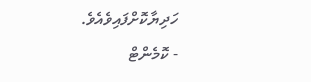ހަދިޔާކޮށްފައިވެއެވެ.
- ކޮމެންޓް